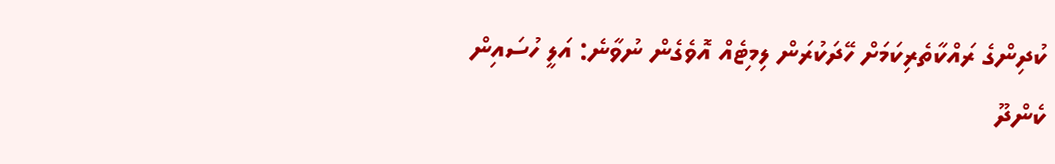ކުދިންގެ ރައްކާތެރިކަމަށް ހޭދަކުރަން ލިމިޓެއް އޮވެގެން ނުވާނެ: އަލީ ހުސައިން
ކެންދޫ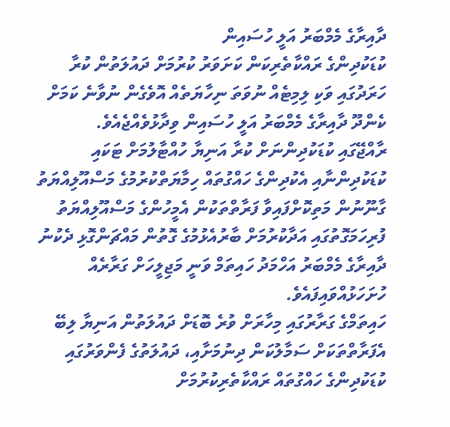ދާއިރާގެ މެމްބަރު އަލީ ހުސައިން
ކުޑަކުދިންގެ ރައްކާތެރިކަން ކަށަވަރު ކުރުމަށް ދައުލަތުން ކުރާ ހަރަދުގައި ވަކި ލިމިޓެއް ނުވަތަ ނިހާޔަތެއް އޮވެގެން ނުވާނެ ކަމަށް ކެންދޫ ދާއިރާގެ މެމްބަރު އަލީ ހުސައިން ވިދާޅުވެއްޖެއެވެ.
ރާއްޖޭގައި ކުޑަކުދިންނަށް ކުރާ އަނިޔާ ހުއްޓާލުމަށް ޓަކައި ކުޑަކުދިންނާއި އެކުދިންގެ ހައްގުތައް ހިމާޔަތްކުރުމުގެ މަސްއޫލިއްޔަތު ގާނޫނުން މަތިކޮށްފައިވާ ފަރާތްތަކުން އެމީހުންގެ މަސްއޫލިއްޔަތު ފުރިހަމަގޮތުގައި އަދާކުރުމަށް ބާރުއެޅުމުގެ ގޮތުން މައްޗަންގޮޅި ދެކުނު ދާއިރާގެ މެމްބަރު އަހްމަދު ހައިތަމް ވަނީ މަޖިލީހަށް ގަރާރެއް ހުށަހަޅުއްވައިފައެވެ.
ހައިތަމްގެ ގަރާރުގައި މިހާރަށް ވުރެ ބޮޑަށް ދައުލަތުން އަނިޔާ ލިބޭ އެފަރާތްތަކަށް ސަމާލުކަން ދިނުމަށާއި، ދައުލަތުގެ ފެންވަރުގައި ކުޑަކުދިންގެ ހައްގުތައް ރައްކާތެރިކުރުމަށް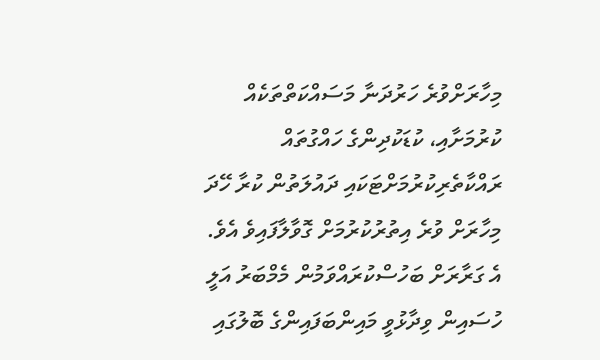މިހާރަށްވުރެ ހަރުދަނާ މަސައްކަތްތަކެއް ކުރުމަށާއި، ކުޑަކުދިންގެ ހައްގުތައް ރައްކާތެރިކުރުމަށްޓަކައި ދައުލަތުން ކުރާ ހޭދަ މިހާރަށް ވުރެ އިތުރުކުރުމަށް ގޮވާލާފައިވެ އެވެ.
އެ ގަރާރަށް ބަހުސްކުރައްވަމުން މެމްބަރު އަލީ ހުސައިން ވިދާޅުވީ މައިންބަފައިންގެ ބޮލުގައި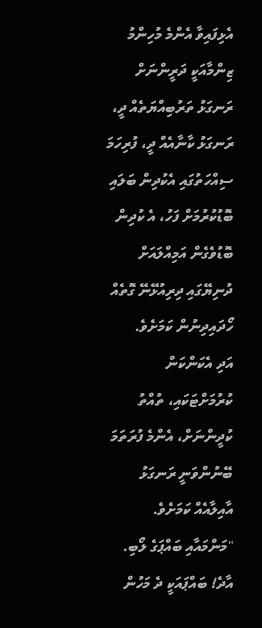އެޅިފައިވާ އެންމެ މުހިންމު ޒިންމާއަކީ ދަރީންނަށް ރަނގަޅު ތަރުބިއްޔަތެއް ދީ، ރަނގަޅު ކާނާއެއް ދީ، ފުރިހަމަ ސިއްހަތުގައި އެކުދިން ބަލައި ބޮޑުކުރުމަށް ފަހު، އެ ކުދިން ބޮޑުވެގެން އަމިއްލައަށް ދުނިޔޭގައި ދިރިއުޅޭނޭ ގޮތެއް ހޯދައިދިނުން ކަމަށެވެ.
އަދި އެކަންކަން ކުރުމަށްޓަކައި، ތުއްތު ކުދީންނަށް، އެންމެ ފުރަތަމަ ބޭނުންވަނީ ރަނގަޅު އާއިލާއެއް ކަމަށެވެ.
"މަންމައާއި ބައްޕަގެ ލޯބި. އާދެ! ބައްޕައަކީ ދެ މަހުން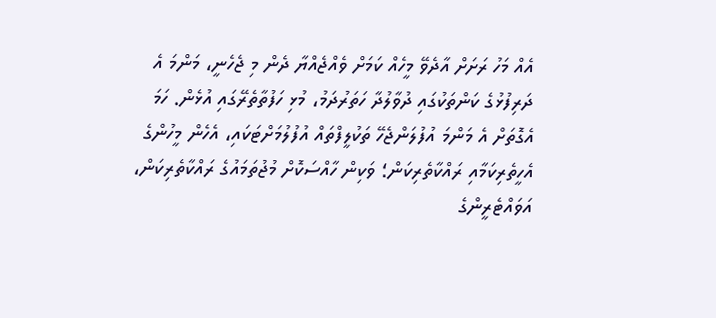އެއް މަހު ރަށަށް އާދެވޭ މީހެއް ކަމަށް ވެއްޖެއްޔާ ދެން މި ޖެހެނީ، މަންމަ އެ ދަރިފުޅުގެ ކަންތަކުގައި ދުވާލުދާ ހަތަރުދަމު، މުޅި ހަފުތާތެރޭގައި އުޅެން. ހަމަ އެގޮތަށް އެ މަންމަ އުފުލަންޖެހޭ ތަކުލީފްތައް އުފުލުމަށްޓަކައި، އެހެން މީހުންގެ އެހީތެރިކަމާއި ރައްކާތެރިކަން؛ ވަކިން ހާއްސަކޮށް މުޖުތަމައުގެ ރައްކާތެރިކަން، އަވައްޓެރީންގެ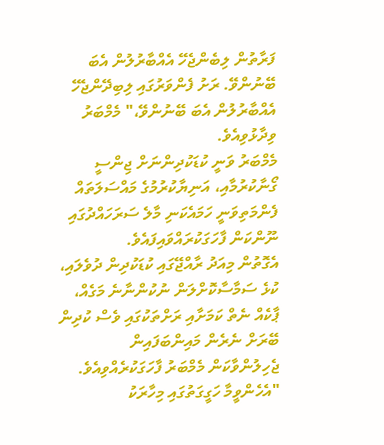ފަރާތުން ލިބެންޖެހޭ އެއްބާރުލުން އެބަ ބޭނުންވޭ. ރަށު ފެންވަރުގައި ލިބިދޭންޖެހޭ އެއްބާރުލުން އެބަ ބޭނުންވޭ،" މެމްބަރު ވިދާޅުވިއެވެ.
މެމްބަރު ވަނީ ކުޑަކުދިންނަށް ޖިންސީ ގޯނާކުރުމާއި، އަނިޔާކުރުމުގެ މައްސަލަތައް ފެންމަތިވަނީ ހަމައެކަނި މާލެ ސަރަހައްދުގައި ނޫންކަން ފާހަގަކުރައްވައިފައެވެ.
އެގޮތުން މިއަދު ރާއްޖޭގައި ކުޑަކުދިން ދުވެލައި، ކުޅެ ސަމާސާކޮށްލަން ނުކުންނާނެ މަގެއް، ޕާކެއް ނެތް ކަމަށާއި ރަށްތަކުގައި ވެސް ކުދިން ބޭރަށް ނެރެން މައިންބަފައިން ޖެހިލުންވާކަން މެމްބަރު ފާހަގަކުރެއްވިއެވެ.
"އެހެންވީމާ ހަގީގަތުގައި މިހާރަކު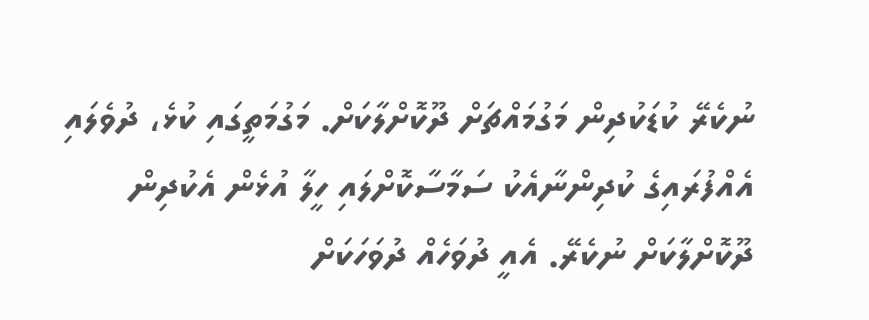ނުކެރޭ ކުޑަކުދިން މަގުމައްޗަށް ދޫކޮށްލާކަށް. މަގުމަތީގައި ކުޅެ، ދުވެލައި އެއްފުރައިގެ ކުދިންނާއެކު ސަމާސާކޮށްލައި ހީލާ އުޅެން އެކުދިން ދޫކޮށްލާކަށް ނުކެރޭ. އެއީ ދުވަހެއް ދުވަހަކަށް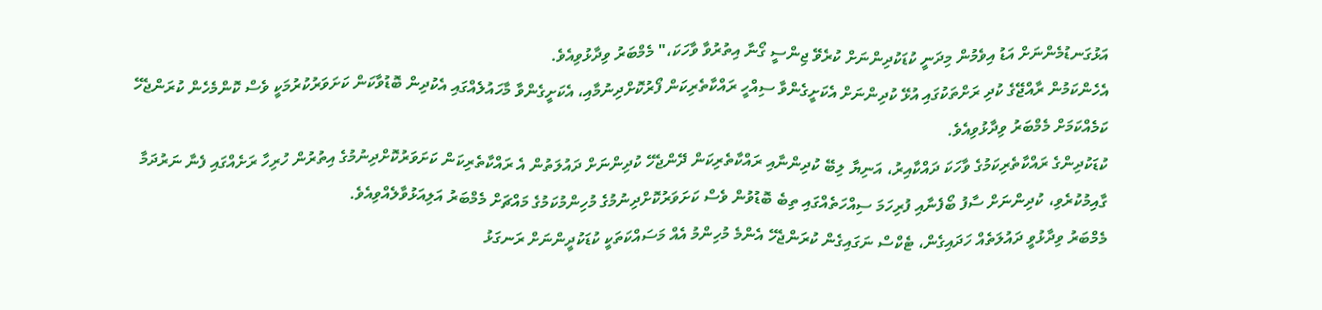އަޅުގަނޑުމެންނަށް އަޑު އިވެމުން މިދަނީ ކުޑަކުދިންނަށް ކުރެވޭ ޖިންސީ ގޯނާ އިތުރުވާ ވާހަކަ،" މެމްބަރު ވިދާޅުވިއެވެ.
އެހެންކަމުން ރާއްޖޭގެ ކުދި ރަށްތަކުގައި އުޅޭ ކުދިންނަށް އެކަށީގެންވާ ސިއްހީ ރައްކާތެރިކަން ފޯރުކޮށްދިނުމާއި، އެކަށީގެންވާ މާހައުލެއްގައި އެކުދިން ބޮޑުވާކަން ކަށަވަރުކުރުމަކީ ވެސް ކޮންމެހެން ކުރަންޖެހޭ ކަމެއްކަމަށް މެމްބަރު ވިދާޅުވިއެވެ.
ކުޑަކުދިންގެ ރައްކާތެރިކަމުގެ ވާހަކަ ދައްކާއިރު، އަނިޔާ ލިބޭ ކުދިންނާއި ރައްކާތެރިކަން ދޭންޖެހޭ ކުދިންނަށް ދައުލަތުން އެ ރައްކާތެރިކަން ކަށަވަރުކޮށްދިނުމުގެ އިތުރުން ހުރިހާ ރަށެއްގައި ފެނާ ނަރުދަމާ ގާއިމުކުރެވި، ކުދިންނަށް ސާފު ބޯފެނާއި ފުރިހަމަ ސިއްހަތެއްގައި ތިބެ ބޮޑުވުން ވެސް ކަށަވަރުކޮށްދިނުމުގެ މުހިންމުކަމުގެ މައްޗަށް މެމްބަރު އަލިއަޅުވާލެއްވިއެވެ.
މެމްބަރު ވިދާޅުވީ ދައުލަތެއް ހަދައިގެން، ޓެކްސް ނަގައިގެން ކުރަންޖެހޭ އެންމެ މުހިންމު އެއް މަސައްކަތަކީ ކުޑަކުދީންނަށް ރަނގަޅު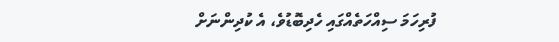ފުރިހަމަ ސިއްހަތެއްގައި ހެދިބޮޑުވެ، އެ ކުދިންނަށް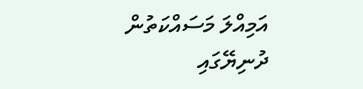އަމިއްލަ މަސައްކަތުން ދުނިޔޭގައި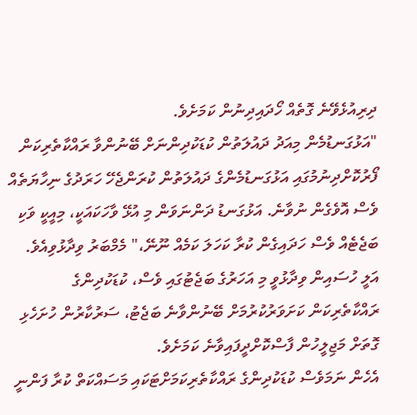ދިރިއުޅެވޭނެ ގޮތެއް ހޯދައިދިނުން ކަމަށެވެ.
"އަޅުގަނޑުމެން މިއަދު ދައުލަތުން ކުޑަކުދިންނަށް ބޭނުންވާ ރައްކާތެރިކަން ފޯރުކޮށްދިނުމުގައި އަޅުގަނޑުމެންގެ ދައުލަތުން ކުރަންޖެހޭ ހަރަދުގެ ނިހާޔަތެއް ވެސް އޮވެގެން ނުވާނެ. އަޅުގަނޑު ދަންނަވަން މި އުޅޭ ވާހަކައަކީ، މިއީކީ ވަކި ބަޖެޓެއް ވެސް ހަދައިގެން ކުރާ ކަހަލަ ކަމެއް ނޫނޭ،" މެމްބަރު ވިދާޅުވިއެވެ.
އަލީ ހުސައިން ވިދާޅުވީ މި އަހަރުގެ ބަޖެޓުގައި ވެސް، ކުޑަކުދިންގެ ރައްކާތެރިކަން ކަށަވަރުކުރުމަށް ބޭނުންވާނެ ބަޖެޓު، ސަރުކާރުން ހުށަހެޅި ގޮތަށް މަޖިލީހުން ފާސްކޮށްދީފައިވާނެ ކަމަށެވެ.
އެހެން ނަމަވެސް ކުޑަކުދިންގެ ރައްކާތެރިކަމަށްޓަކައި މަސައްކަތް ކުރާ ފަންނީ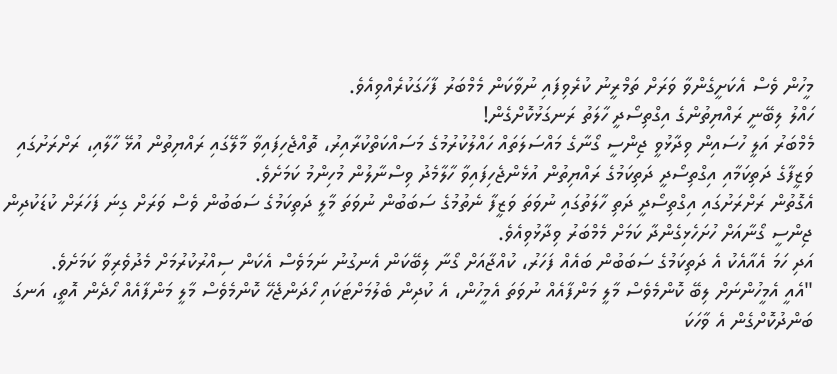މީހުން ވެސް އެކަށީގެންވާ ވަރަށް ތަމްރީނު ކުރެވިފައި ނުވާކަން މެމްބަރު ފާހަގަކުރެއްވިއެވެ.
ހައްލު ލިބޭނީ ރައްޔިތުންގެ އިގްތިސޯދީ ހާލަތު ރަނގަޅުކޮށްގެން!
މެމްބަރު އަލީ ހުސައިން ވިދާޅުވީ ޖިންސީ ގޯނާގެ މައްސަލަތައް ހައްލުކުރުމުގެ މަސައްކަތްކުރާއިރު، ތޮއްޖެހިފައިވާ މާލޭގައި ރައްޔިތުން އުޅޭ ހާލާއި، ރަށްރަށުގައި ވަޒީފާގެ ދަތިކަމާއި އިގްތިސޯދީ ދަތިކަމުގެ ރައްޔިތުން އުޅެންޖެހިފައިވާ ހާލާމެދު ވިސްނާލުން މުހިންމު ކަމަށެވެ.
އެގޮތުން ރަށްރަށުގައި އިގްތިސޯދީ ދަތި ހާލަތުގައި ނުވަތަ ވަޒީފާ ނެތުމުގެ ސަބަބުން ނުވަތަ މާލީ ދަތިކަމުގެ ސަބަބުން ވެސް ވަރަށް ގިނަ ފަހަރަށް ކުޑަކުދިން ޖިންސީ ގޯނާއަށް ހުށަހެޅިގެންދާ ކަމަށް މެމްބަރު ވިދާޅުވިއެވެ.
އަދި ހަމަ އެއާއެކު އެ ދަތިކަމުގެ ސަބަބުން ބައެއް ފަހަރު، ކުއްޖާއަށް ގޯނާ ލިބޭކަން އެނގުނު ނަމަވެސް އެކަން ސިއްރުކުރުމަށް މެދުވެރިވާ ކަމަށެވެ.
"އެއީ އެމީހުންނަށް ލިބޭ ކޮންމެވެސް މާލީ މަންފާއެއް ނުވަތަ އެމީހުން، އެ ކުދިން ބެލުމަށްޓަކައި ހޯދަންޖެހޭ ކޮންމެވެސް މާލީ މަންފާއެއް ހޯދެން އޮތީ، އަނގަ ބަންދުކޮށްގެން އެ ވާހަކަ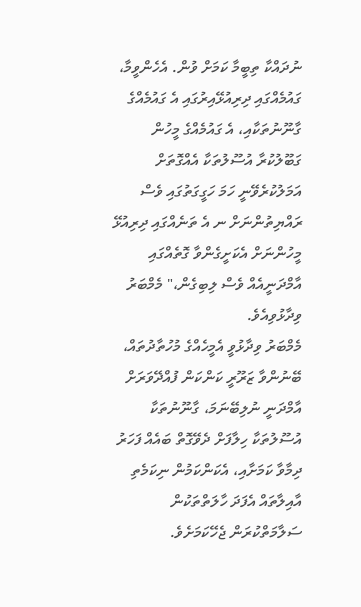ނުދައްކާ ތިބީމާ ކަމަށް ވުން. އެހެންވީމާ، ގައުމެއްގައި ދިރިއުޅޭއިރުގައި އެ ގައުމެއްގެ ގާނޫނުތަކާއި، އެ ގައުމެއްގެ މީހުން ގަބޫލުކުރާ އުސޫލުތަކާ އެއްގޮތަށް އަމަލުކުރެވޭނީ ހަމަ ހަގީގަތުގައި ވެސް ރައްޔިތުންނަށް ނ އެ ތަނެއްގައި ދިރިއުޅޭ މީހުންނަށް އެކަށީގެންވާ ގޮތެއްގައި އާމްދަނީއެއް ވެސް ލިބިގެން،" މެމްބަރު ވިދާޅުވިއެވެ.
މެމްބަރު ވިދާޅުވީ އެމީހެއްގެ މުހުތާދުތައް، ބޭނުންވާ ޒަރޫރީ ކަންކަން ފުއްދޭވަރަށް އާމްދަނީ ނުލިބޭނަމަ، ގާނޫނުތަކާ އުސޫލުތަކާ ހިލާފަށް ދެވޭގޮތް ބައެއް ފަހަރު ދިމާވާ ކަމަށާއި، އެކަންކަމުން ނިކަމެތި އާއިލާތައް އެފަދަ ހާލަތްތަކުން ސަލާމަތްކުރަން ޖެހޭކަމަށެވެ.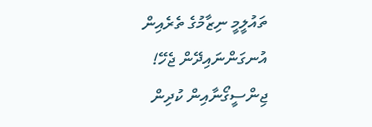ތައުލީމީ ނިޒާމުގެ ތެރެއިން އުނގަންނައިދޭން ޖެހޭ!
ޖިންސީގޯނާއިން ކުދިން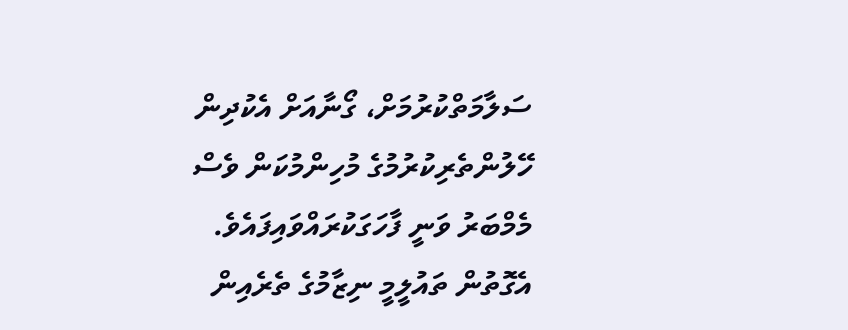ސަލާމަތްކުރުމަށް، ގޯނާއަށް އެކުދިން ހޭލުންތެރިކުރުމުގެ މުހިންމުކަން ވެސް މެމްބަރު ވަނީ ފާހަގަކުރައްވައިފައެވެ.
އެގޮތުން ތައުލީމީ ނިޒާމުގެ ތެރެއިން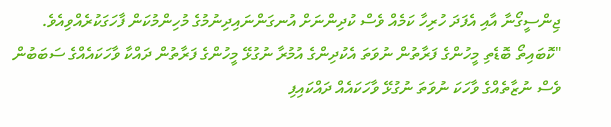ޖިންސީގޯނާ އާއި އެފަދަ ހުރިހާ ކަމެއް ވެސް ކުދިންނަށް އުނގަންނައިދިނުމުގެ މުހިންމުކަން ފާހަގަކުރެއްވިއެވެ.
"ކޮބައިތޯ ބޮޑެތި މީހުންގެ ފަރާތުން ނުވަތަ އެކުދިންގެ އުމުރާ ނުގުޅޭ މީހުންގެ ފަރާތުން ދައްކާ ވާހަކައެއްގެ ސަބަބުން ވެސް ނުޒާތެއްގެ ވާހަކަ ނުވަތަ ނުގުޅޭ ވާހަކައެއް ދައްކައިފި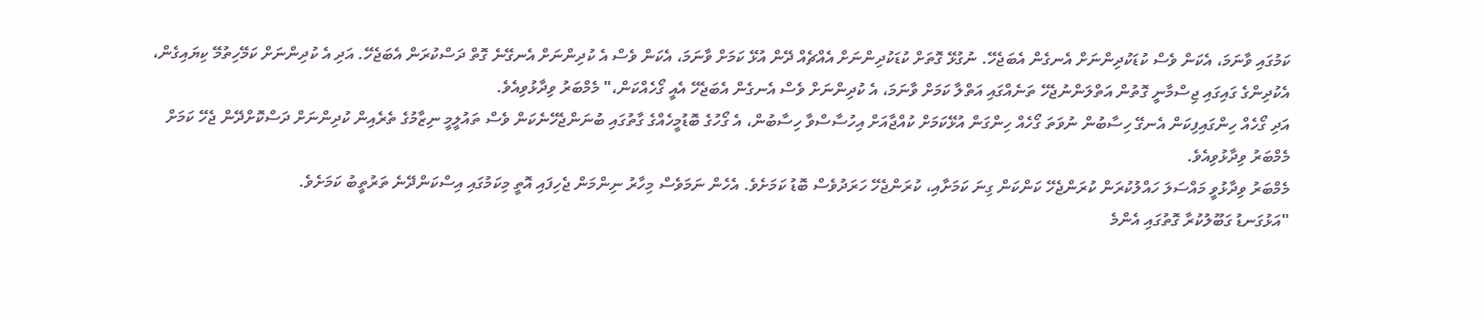ކަމުގައި ވާނަމަ، އެކަން ވެސް ކުޑަކުދިންނަށް އެނގެން އެބަޖެހޭ. ނުގުޅޭ ގޮތަށް ކުޑަކުދިންނަށް އެއްޗެއް ދޭން އުޅޭ ކަމަށް ވާނަމަ، އެކަން ވެސް އެ ކުދިންނަށް އެނގޭނެ ގޮތް ދަސްކުރަން އެބަޖެހޭ. އަދި އެ ކުދިންނަށް ކަމޭހިތުމޭ ކިޔައިގެން، އެކުދިންގެ ގައިގައި ޖިސްމާނީ ގޮތުން އަތްލަންނުޖެހޭ ތަނެއްގައި އަތްލާ ކަމަށް ވާނަމަ، އެ ކުދިންނަށް ވެސް އެނގެން އެބަޖެހޭ އެއީ ގޯހެއްކަން،" މެމްބަރު ވިދާޅުވިއެވެ.
އަދި ގޯހެއް ހިންގައިފިކަން އެނގޭ ހިސާބުން ނުވަތަ ގޯހެއް ހިންގަން އުޅޭކަމަށް ކުއްޖާއަށް އިހުސާސްވާ ހިސާބުން، އެ ގޯހުގެ ބޮޑުމީހެއްގެ ގާތުގައި ބުނަންޖެހޭނެކަން ވެސް ތައުލީމީ ނިޒާމުގެ ތެރެއިން ކުދިންނަށް ދަސްކޮށްދޭން ޖެހޭ ކަމަށް މެމްބަރު ވިދާޅުވިއެވެ.
މެމްބަރު ވިދާޅުވީ މައްސަލަ ހައްލުކުރަން ކުރަންޖެހޭ ކަންކަން ގިނަ ކަމަށާއި، ކުރަންޖެހޭ ހަރަދުވެސް ބޮޑު ކަމަށެވެ. އެހެން ނަމަވެސް މިހާރު ނިންމަން ޖެހިފައި އޮތީ މިކަމުގައި އިސްކަންދޭނެ ތަރުތީބު ކަމަށެވެ.
"އަޅުގަނޑު ގަބޫލުކުރާ ގޮތުގައި އެންމެ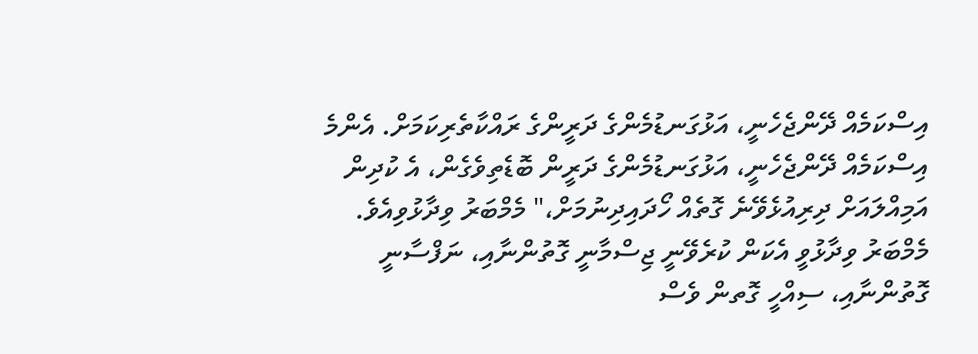އިސްކަމެއް ދޭންޖެހެނީ، އަޅުގަނޑުމެންގެ ދަރީންގެ ރައްކާތެރިކަމަށް. އެންމެ އިސްކަމެއް ދޭންޖެހެނީ، އަޅުގަނޑުމެންގެ ދަރީން ބޮޑެތިވެގެން، އެ ކުދިން
އަމިއްލައަށް ދިރިއުޅެވޭނެ ގޮތެއް ހޯދައިދިނުމަށް،" މެމްބަރު ވިދާޅުވިއެވެ.
މެމްބަރު ވިދާޅުވީ އެކަން ކުރެވޭނީ ޖިސްމާނީ ގޮތުންނާއި، ނަފްސާނީ ގޮތުންނާއި، ސިއްހީ ގޮތން ވެސް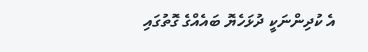އެ ކުދިންނަކީ ދުޅަހެޔޮ ބައެއްގެ ގޮތުގައި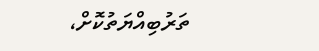ތަރުބިއްޔަތުކޮށް،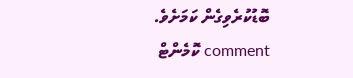ބޮޑުކުރެވިގެން ކަމަށެވެ.
comment ކޮމެންޓް